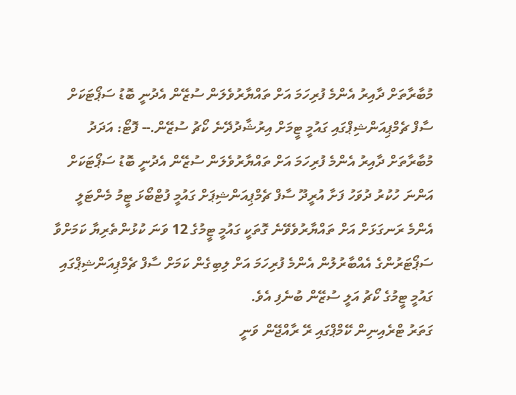މުބާރާތަށް ދާއިރު އެންމެ ފުރިހަމަ އަށް ތައްޔާރުވެލަން ސުޒޭން އެދުނީ ބޮޑު ސަޕޯޓަކަށް
ސާފް ޗެމްޕިއަންޝިޕްގައި ގައުމީ ޓީމަށް އިރުޝާދުދޭނެ ކޯޗު ސުޒޭން.-- ފޮޓޯ: އަދަދު
މުބާރާތަށް ދާއިރު އެންމެ ފުރިހަމަ އަށް ތައްޔާރުވެލަން ސުޒޭން އެދުނީ ބޮޑު ސަޕޯޓަކަށް
އަންނަ ހުކުރު ދުވަހު ފަށާ އުރީދޫ ސާފް ޗެމްޕިއަންޝިޕަށް ގައުމީ ފުޓްބޯޅަ ޓީމު މެންޓަލީ އެންމެ ރަނގަޅަށް އަށް ތައްޔާރުވެވޭނެ ގޮތަކީ ގައުމީ ޓީމުގެ 12 ވަނަ ކުޅުންތެރިޔާ ކަމަށްވާ ސަޕޯޓަރުންގެ އެއްބާރުލުން އެންމެ ފުރިހަމަ އަށް ލިބިގެން ކަމަށް ސާފް ޗެމްޕިއަންޝިޕްގައި ގައުމީ ޓީމުގެ ކޯޗު އަލީ ސުޒޭން ބުނެފި އެވެ.
ގަތަރު ޓްރެއިނިން ކޭމްޕްގައި ރޭ ރާއްޖޭން ވަނީ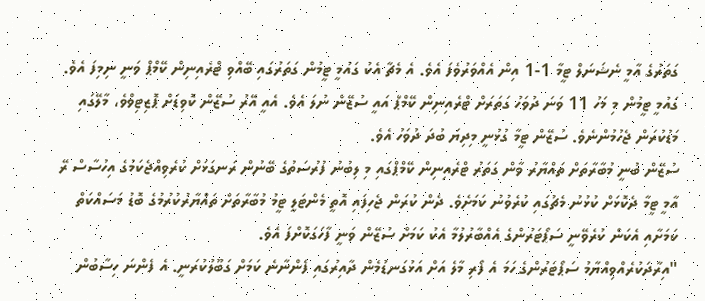ގަތަރުގެ އާމީ ނެޝަނަލް ޓީމާ 1-1 އިން އެއްވަރުވެފަ އެވެ. އެ މެޗާ އެކު ގައުމީ ޓީމުން ގަތަރުގައި ބޭއްވި ޓްރެއިނިން ކޭމްޕް ވަނީ ނިމިފަ އެވެ. ގައުމީ ޓީމުން މި މަހު 11 ވަނަ ދުވަހު ގަތަރަށް ޓްރެއިނިން ކޭމްޕް އައީ ސުޒޭން ނުލަ އެވެ. އެއީ އޭރު ސުޒޭން ކޮވިޑަށް ޕޮޒިޓިވްވެ، މާލޭގައި މަޑުކުރަން ޖެހުމުންނެވެ. ސުޒޭން ޓީމާ ގުޅުނީ މިދިޔަ ބުދަ ދުވަހު އެވެ.
ސުޒޭން ބުނީ މުބާރާތަށް ތައްޔާރު ވާން ގަތަރު ޓްރެއިނިން ކޭމްޕްގައި މި ލިބުނު ފުރުސަތުގެ ބޭނުން ރަނގަޅަށް ކުރެވިއްޖެކަމުގެ އިހުސާސް ރޭ އާމީ ޓީމާ ދެކޮޅަށް ކުޅުނު މެޗުގައި ކުރެވުނު ކަމަށެވެ. ދެން ކުރަން ޖެހިފައި އޮތީ މެންޓަލީ ޓީމު މުބާރާތަށް ތައްޔާރުކުރުމުގެ ބޮޑު މަސައްކަތް ކަމަށާއި އެކަން ކުރެވޭނީ ސަޕޯޓަރުންގެ އެއްބާރުލުމާ އެކު ކަމަށް ސުޒޭން ވަނީ ފާހަގަކޮށްފަ އެވެ.
"އިރާދަކުރެއްވިއްޔާމު ސަޕޯޓަރުންގެ ހަމަ އެ ފޯރި މާލެ އަށް އަޅުގަނޑުމެން ދާއިރުގައި ފެންނާނެ ކަމަށް ގަބޫލުކުރަނީ. އެ ފެންނަ ހިސާބުން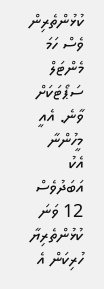ކުޅުންތެރިން ވެސް ހަމަ މެންޓަލް ސަޕޯޓަކަށް ވާނެ. އެއީ މީހުންނާ އެކު އަބަދުވެސް 12 ވަނަ ކުޅުންތެރިޔާ ހުރިކަން އެ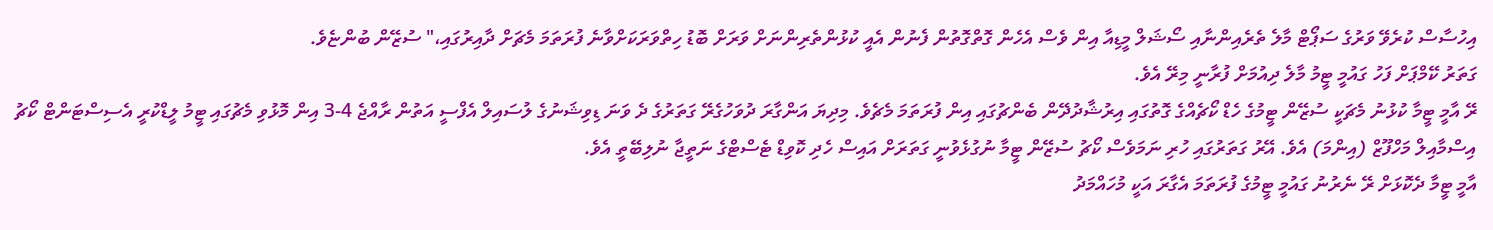އިހުސާސް ކުރެވޭ ވަރުގެ ސަޕޯޓް މާލެ ތެރެއިންނާއި ސޯޝަލް މީޑިއާ އިން ވެސް އެހެން ގޮތްގޮތުން ފެނުން އެއީ ކުޅުންތެރިންނަށް ވަރަށް ބޮޑު ހިތްވަރަކަށްވާނެ ފުރަތަމަ މެޗަށް ދާއިރުގައި،" ސުޒޭން ބުންޏެވެ.
ގަތަރު ކޭމްޕަށް ފަހު ގައުމީ ޓީމު މާލެ ދިއުމަށް ފުރާނީ މިރޭ އެވެ.
ރޭ އާމީ ޓީމާ ކުޅުނު މެޗަކީ ސުޒޭން ޓީމުގެ ހެޑް ކޯޗެއްގެ ގޮތުގައި އިރުޝާދުދޭން ބެންޗުގައި އިން ފުރަތަމަ މެޗެވެ. މިދިޔަ އަންގާރަ ދުވަހުގެރޭ ގަތަރުގެ ދެ ވަނަ ޑިވިޝަނުގެ ލުސައިލް އެފްސީ އަތުން ރާއްޖެ 4-3 އިން މޮޅުވި މެޗުގައި ޓީމު ލީޑްކުރީ އެސިސްޓަންޓް ކޯޗު އިސްމާއިލް މަހްފޫޒް (އިންމަ) އެވެ. އޭރު ގަތަރުގައި ހުރި ނަމަވެސް ކޯޗު ސުޒޭން ޓީމާ ނުގުޅެވުނީ ގަތަރަށް އައިސް ހެދި ކޮވިޑް ޓެސްޓްގެ ނަތީޖާ ނުލިބޭތީ އެވެ.
އާމީ ޓީމާ ދެކޮޅަށް ރޭ ނެރުނު ގައުމީ ޓީމުގެ ފުރަތަމަ އެގާރަ އަކީ މުހައްމަދު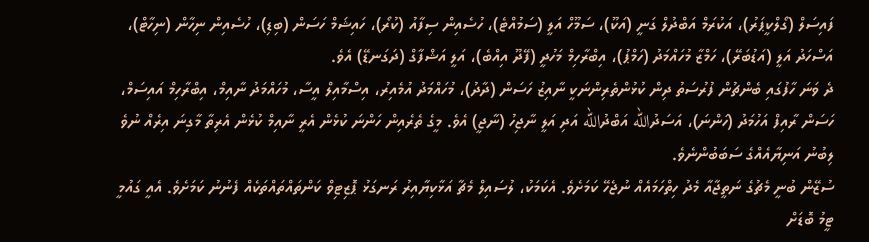ފައިސަލް (ގޯލްކީޕަރު)، އަކުރަމް އަބްދުލް ގަނީ (އަކޫ)، ސަމޫހް އަލީ (ސަމުއްޓެ)، ހުސެއިން ސިފާއު (ކުރޯ)، ހައިޝަމް ހަސަން (ބިޑި)، ހުސެއިން ނިހާން (ނިހާޓް)، އަސްހަދު އަލީ (އަޑުބަރޭ)، ހަމްޒާ މުހައްމަދު (ހަމްޕު)، އިބްރާހިމް މަހުދީ (ފޭދޫ އިއްބެ)، އަލީ އަޝްފާގް (ދަގަނޑޭ) އެވެ.
ދެ ވަނަ ހާފުގައި ބެންޗުން ފުރުސަތު ދިން ކުޅުންތެރިންނަކީ ނާއިޒު ހަސަން (ދާދު)، މުހައްމަދު އުމެއިރު، އިސްމާއިލް އީސާ، މުހައްމަދު ނާއިމް، އިބްރާހިމް އައިސަމް، ހަސަން ރާއިފް އަހުމަދު (ހަންނަ)، އަސަދުالله އަބްދުالله އަދި އަލީ ނާޖިހު (ނާޖީ) އެވެ. މީގެ ތެރެއިން ހަންނަ ކުޅެން އެރީ ނާއިމް ކުޅެން އެރިތާ މާގިނަ އިރެއް ނުވެ ލިބުނު އަނިޔާއެއްގެ ސަބަބުންނެވެ.
ސުޒޭން ބުނީ މެޗުގެ ނަތީޖާއާ މެދު ހިތްހަމައެއް ނުޖެހޭ ކަމަށެވެ. އެކަމަކު، ލުސައިލް މެޗާ އަޅާކިޔާއިރު ރަނގަޅު ޕޮޒިޓިވް ކަންތައްތައްތަކެއް ފެނުނު ކަމަށެވެ. އެއީ ގައުމީ ޓީމު ބޮޑަށް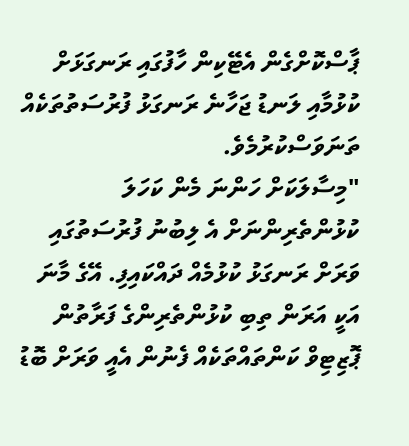ޕާސްކޮށްގެން އެޓޭކިން ހާފުގައި ރަނގަޅަށް ކުޅުމާއި ލަނޑު ޖަހާނެ ރަނގަޅު ފުރުސަތުތަކެއް ތަނަވަސްކުރުމެވެ.
"މިސާލަކަށް ހަންނަ މެން ކަހަލަ ކުޅުންތެރިންނަށް އެ ލިބުނު ފުރުސަތުގައި ވަރަށް ރަނގަޅު ކުޅުމެއް ދައްކައިފި. އޭގެ މާނަ އަކީ އަރަން ތިބި ކުޅުންތެރިންގެ ފަރާތުން ޕޮޒިޓިވް ކަންތައްތަކެއް ފެނުން އެއީ ވަރަށް ބޮޑު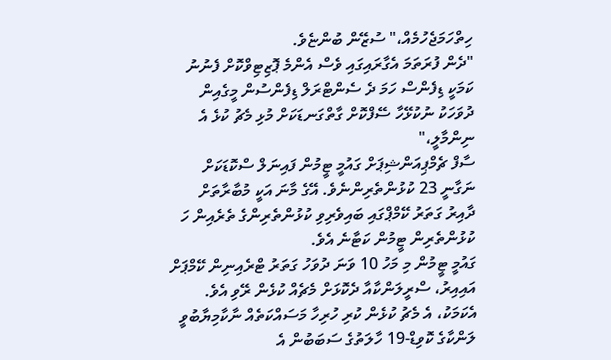ހިތްހަމަޖެހުމެއް،" ސުޒޭން ބުންޏެވެ.
"ދެން ފުރަތަމަ އެގާރައިގައި ވެސް އެންމެ ޕޮޒިޓިވްކޮށް ފެނުނު ކަމަކީ ޑިފެންސް ހަމަ ދެ ސެންޓްރަލް ޑިފެންސުން މީގެއިން ދުވަހަކު ނުކުޅޭހާ ސޭފްކޮށް ގާތްގަނޑަކަށް މުޅި މެޗު ކުޅެ އެ ނިންމާލީ،"
ސާފް ޗެމްޕިއަންޝިޕަށް ގައުމީ ޓީމުން ފައިނަލް ސްކޮޑަކަށް ނަގާނީ 23 ކުޅުންތެރިންނެވެ. އޭގެ މާނަ އަކީ މުބާރާތަށް ދާއިރު ގަތަރު ކޭމްޕްގައި ބައިވެރިވި ކުޅުންތެރިންގެ ތެރެއިން ހަ ކުޅުންތެރިން ޓީމުން ކަޓާނެ އެވެ.
ގައުމީ ޓީމުން މި މަހު 10 ވަނަ ދުވަހު ގަތަރު ޓްރެއިނިން ކޭމްޕަށް އައިއިރު، ސްރީލަންކާއާ ދެކޮޅަށް މެޗެއް ކުޅެން ރޭވި އެވެ. އެކަމަކު، އެ މެޗު ކުޅެން ކުރި ހުރިހާ މަސައްކަތެއް ނާކާމިޔާބުވީ ލަންކާގެ ކޮވިޑް-19 ހާލަތުގެ ސަބަބުން އެ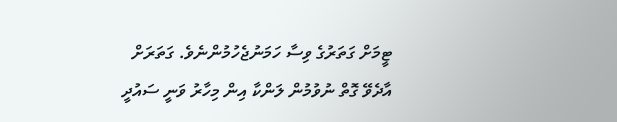ޓީމަށް ގަތަރުގެ ވިސާ ހަމަނުޖެހުމުންނެވެ. ގަތަރަށް އާދެވޭ ގޮތް ނުވުމުން ލަންކާ އިން މިހާރު ވަނީ ސައުދީ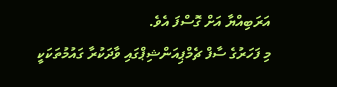އަރަބިއްޔާ އަށް ގޮސްފަ އެވެ.
މި ފަހަރުގެ ސާފް ޗެމްޕިއަންޝިޕްގައި ވާދަކުރާ ގައުމުތަކަކީ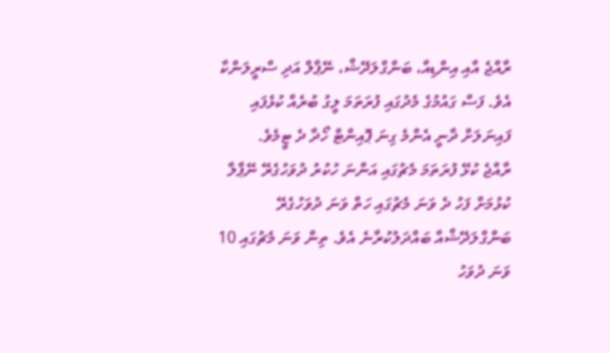ރާއްޖެ އާއި އިންޑިއާ، ބަންގްލަދޭޝް، ނޭޕާލް އަދި ސްރީލަންކާ އެވެ. ފަސް ގައުމުގެ މެދުގައި ފުރަތަމަ ލީގު ބުރެއް ކުޅެފައި ފައިނަލަށް ދާނީ އެންމެ ގިނަ ޕޮއިންޓް ހޯދާ ދެ ޓީމެވެ.
ރާއްޖެ ކުޅޭ ފުރަތަމަ މެޗުގައި އަންނަ ހުކުރު ދުވަހުގެރޭ ނޭޕާލާ ކުޅުމަށް ފަހު ދެ ވަނަ މެޗުގައި ހަތް ވަނަ ދުވަހުގެރޭ ބަންގްލަދޭޝްއާ ބައްދަލުކުރާނެ އެވެ. ތިން ވަނަ މެޗުގައި 10 ވަނަ ދުވަހު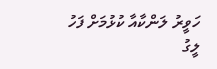ހަވީރު ލަންކާއާ ކުޅުމަށް ފަހު ލީގު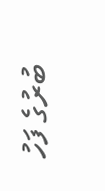ބުރުގެ ފަހު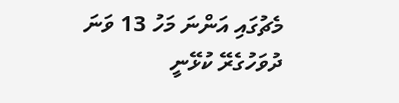މެޗުގައި އަންނަ މަހު 13 ވަނަ ދުވަހުގެރޭ ކުޅޭނީ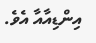އިންޑިއާއާ އެވެ.